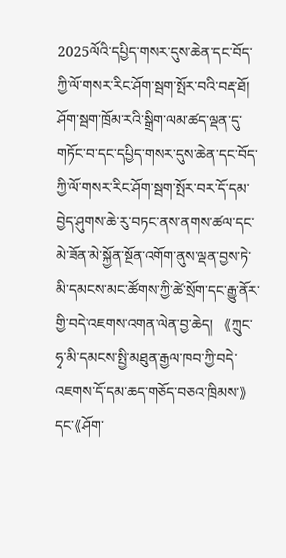2025ལོའི་དཔྱིད་གསར་དུས་ཆེན་དང་བོད་ཀྱི་ལོ་གསར་རིང་ཤོག་སྦག་སྤོར་བའི་བརྡ་ཐོ།
ཤོག་སྦག་ཁྲོམ་རའི་སྒྲིག་ལམ་ཚད་ལྡན་དུ་གཏོང་བ་དང་དཔྱིད་གསར་དུས་ཆེན་དང་བོད་ཀྱི་ལོ་གསར་རིང་ཤོག་སྦག་སྤོར་བར་དོ་དམ་བྱེད་ཤུགས་ཆེ་རུ་བཏང་ནས་ནགས་ཚལ་དང་མེ་ཟོན་མེ་སྐྱོན་སྔོན་འགོག་ནུས་ལྡན་བྱས་ཏེ་མི་དམངས་མང་ཚོགས་ཀྱི་ཚེ་སྲོག་དང་རྒྱུ་ནོར་གྱི་བདེ་འཇགས་འགན་ལེན་བྱ་ཆེད།   《ཀྲུང་ཧྭ་མི་དམངས་སྤྱི་མཐུན་རྒྱལ་ཁབ་ཀྱི་བདེ་འཇགས་དོ་དམ་ཆད་གཅོད་བཅའ་ཁྲིམས་》དང་《ཤོག་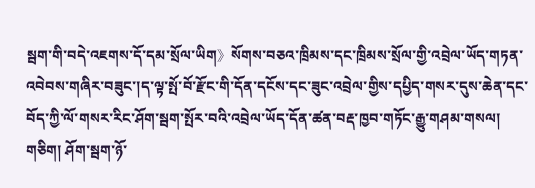སྦག་གི་བདེ་འཇགས་དོ་དམ་སྲོལ་ཡིག》སོགས་བཅའ་ཁྲིམས་དང་ཁྲིམས་སྲོལ་གྱི་འབྲེལ་ཡོད་གཏན་འབེབས་གཞིར་བཟུང་།ད་ལྟ་སྤོ་བོ་རྫོང་གི་དོན་དངོས་དང་ཟུང་འབྲེལ་གྱིས་དཔྱིད་གསར་དུས་ཆེན་དང་བོད་ཀྱི་ལོ་གསར་རིང་ཤོག་སྦག་སྤོར་བའི་འབྲེལ་ཡོད་དོན་ཚན་བརྡ་ཁྱབ་གཏོང་རྒྱུ་གཤམ་གསལ།
གཅིག། ཤོག་སྦག་ཉོ་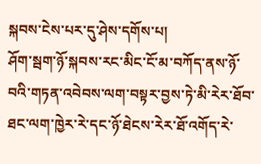སྐབས་ངེས་པར་དུ་ཤེས་དགོས་པ།
ཤོག་སྦག་ཉོ་སྐབས་རང་མིང་ངོ་མ་བཀོད་ནས་ཉོ་བའི་གཏན་འབེབས་ལག་བསྟར་བྱས་ཏེ་མི་རེར་ཐོབ་ཐང་ལག་ཁྱེར་རེ་དང་ཉོ་ཐེངས་རེར་ཐོ་འགོད་རེ་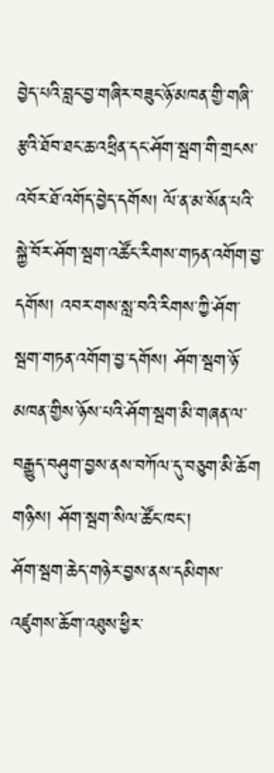བྱེད་པའི་བླང་བྱ་གཞིར་བཟུང་ཉོ་མཁན་གྱི་གཞི་རྩའི་ཐོབ་ཐང་ཆ་འཕྲིན་དང་ཤོག་སྦག་གི་གྲངས་འབོར་ཐོ་འགོད་བྱེད་དགོས། ལོ་ན་མ་སོན་པའི་སྐྱེ་བོར་ཤོག་སྦག་འཚོང་རིགས་གཏན་འགོག་བྱ་དགོས། འབར་གས་སླ་བའི་རིགས་ཀྱི་ཤོག་སྦག་གཏན་འགོག་བྱ་དགོས། ཤོག་སྦག་ཉོ་མཁན་གྱིས་ཉོས་པའི་ཤོག་སྦག་མི་གཞན་ལ་བརྒྱུད་བཤུག་བྱས་ནས་བཀོལ་དུ་བཅུག་མི་ཆོག
གཉིས། ཤོག་སྦག་སིལ་ཚོང་ཁང་།
ཤོག་སྦག་ཆེད་གཉེར་བྱས་ནས་དམིགས་འཛུགས་ཆོག་འཐུས་ཕྱིར་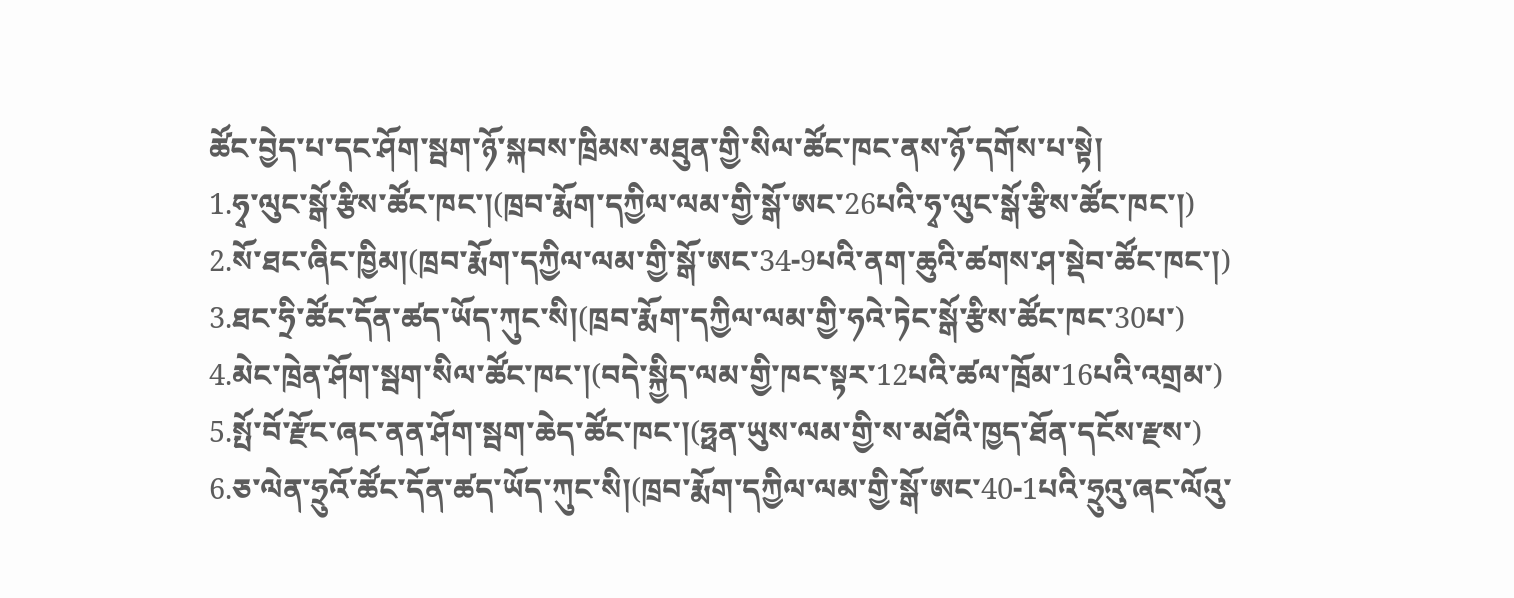ཚོང་བྱེད་པ་དང་ཤོག་སྦག་ཉོ་སྐབས་ཁྲིམས་མཐུན་གྱི་སིལ་ཚོང་ཁང་ནས་ཉོ་དགོས་པ་སྟེ།
1.ཧྭ་ལུང་སྒོ་རྩིས་ཚོང་ཁང་།(ཁྲབ་རྨོག་དཀྱིལ་ལམ་གྱི་སྒོ་ཨང་26པའི་ཧྭ་ལུང་སྒོ་རྩིས་ཚོང་ཁང་།)
2.སོ་ཐང་ཞིང་ཁྱིམ།(ཁྲབ་རྨོག་དཀྱིལ་ལམ་གྱི་སྒོ་ཨང་34-9པའི་ནག་ཆུའི་ཚགས་ཤ་སྡེབ་ཚོང་ཁང་།)
3.ཐང་ཧྲི་ཚོང་དོན་ཚད་ཡོད་ཀུང་སི།(ཁྲབ་རྨོག་དཀྱིལ་ལམ་གྱི་ཧའེ་ཏེང་སྒོ་རྩིས་ཚོང་ཁང་30པ་)
4.མེང་ཁྲེན་ཤོག་སྦག་སིལ་ཚོང་ཁང་།(བདེ་སྐྱིད་ལམ་གྱི་ཁང་སྟར་12པའི་ཚལ་ཁྲོམ་16པའི་འགྲམ་)
5.སྤོ་བོ་རྫོང་ཞང་ནན་ཤོག་སྦག་ཆེད་ཚོང་ཁང་།(ཧྥན་ཡུས་ལམ་གྱི་ས་མཐོའི་ཁྱད་ཐོན་དངོས་རྫས་)
6.ཅ་ལེན་ཧྲུའོ་ཚོང་དོན་ཚད་ཡོད་ཀུང་སི།(ཁྲབ་རྨོག་དཀྱིལ་ལམ་གྱི་སྒོ་ཨང་40-1པའི་ཧྲུའུ་ཞང་ལོའུ་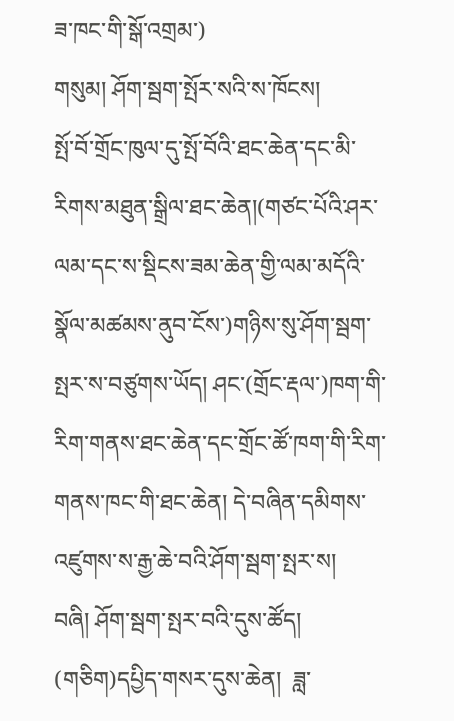ཟ་ཁང་གི་སྒོ་འགྲམ་)
གསུམ། ཤོག་སྦག་སྤོར་སའི་ས་ཁོངས།
སྤོ་བོ་གྲོང་ཁུལ་དུ་སྤོ་བོའི་ཐང་ཆེན་དང་མི་རིགས་མཐུན་སྒྲིལ་ཐང་ཆེན།(གཙང་པོའི་ཤར་ལམ་དང་ས་སྡིངས་ཟམ་ཆེན་གྱི་ལམ་མདོའི་སྣོལ་མཚམས་ནུབ་ངོས་)གཉིས་སུ་ཤོག་སྦག་སྤར་ས་བཙུགས་ཡོད། ཤང་(གྲོང་རྡལ་)ཁག་གི་རིག་གནས་ཐང་ཆེན་དང་གྲོང་ཚོ་ཁག་གི་རིག་གནས་ཁང་གི་ཐང་ཆེན། དེ་བཞིན་དམིགས་འཛུགས་ས་རྒྱ་ཆེ་བའི་ཤོག་སྦག་སྤར་ས།
བཞི། ཤོག་སྦག་སྤར་བའི་དུས་ཚོད།
(གཅིག)དཔྱིད་གསར་དུས་ཆེན།  ཟླ་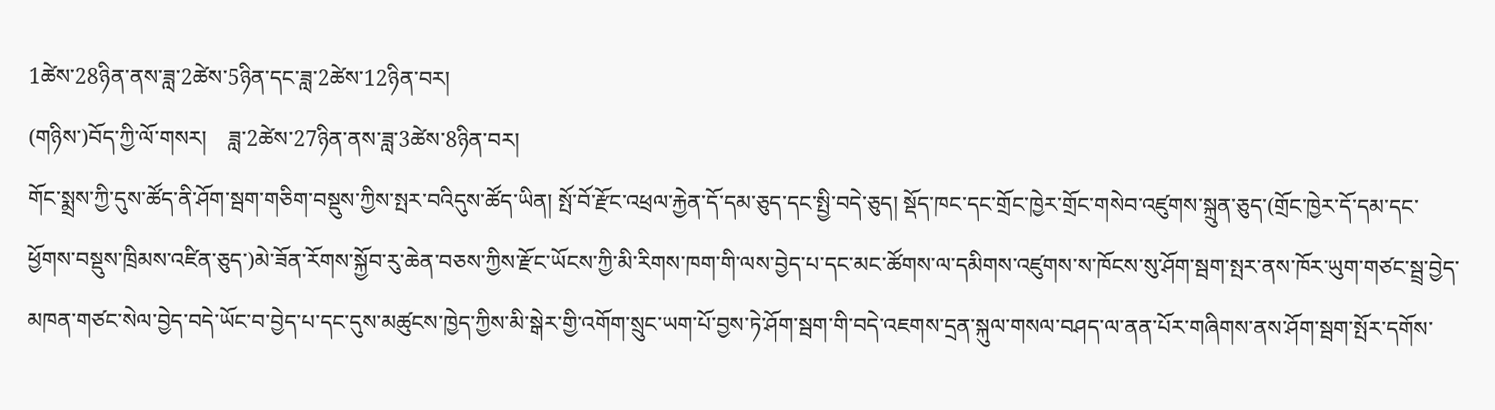1ཚེས་28ཉིན་ནས་ཟླ་2ཚེས་5ཉིན་དང་ཟླ་2ཚེས་12ཉིན་བར།
(གཉིས་)བོད་ཀྱི་ལོ་གསར།    ཟླ་2ཚེས་27ཉིན་ནས་ཟླ་3ཚེས་8ཉིན་བར།
གོང་སྨྲས་ཀྱི་དུས་ཚོད་ནི་ཤོག་སྦག་གཅིག་བསྡུས་ཀྱིས་སྤར་བའིདུས་ཚོད་ཡིན། སྤོ་བོ་རྫོང་འཕྲལ་རྐྱེན་དོ་དམ་ཅུད་དང་སྤྱི་བདེ་ཅུད། སྡོད་ཁང་དང་གྲོང་ཁྱེར་གྲོང་གསེབ་འཛུགས་སྐྲུན་ཅུད་(གྲོང་ཁྱེར་དོ་དམ་དང་ཕྱོགས་བསྡུས་ཁྲིམས་འཛིན་ཅུད་)མེ་ཟོན་རོགས་སྐྱོབ་རུ་ཆེན་བཅས་ཀྱིས་རྫོང་ཡོངས་ཀྱི་མི་རིགས་ཁག་གི་ལས་བྱེད་པ་དང་མང་ཚོགས་ལ་དམིགས་འཛུགས་ས་ཁོངས་སུ་ཤོག་སྦག་སྤར་ནས་ཁོར་ཡུག་གཙང་སྦྲ་བྱེད་མཁན་གཙང་སེལ་བྱེད་བདེ་ཡོང་བ་བྱེད་པ་དང་དུས་མཚུངས་ཁྱེད་ཀྱིས་མི་སྒེར་གྱི་འགོག་སྲུང་ཡག་པོ་བྱས་ཏེ་ཤོག་སྦག་གི་བདེ་འཇགས་དྲན་སྐུལ་གསལ་བཤད་ལ་ནན་པོར་གཞིགས་ནས་ཤོག་སྦག་སྤོར་དགོས་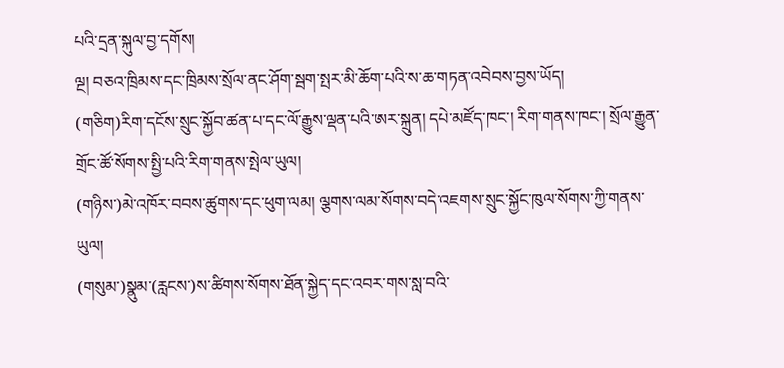པའི་དྲན་སྐུལ་བྱ་དགོས།
ལྔ། བཅའ་ཁྲིམས་དང་ཁྲིམས་སྲོལ་ནང་ཤོག་སྦག་སྤར་མི་ཆོག་པའི་ས་ཆ་གཏན་འབེབས་བྱས་ཡོད།
(གཅིག)རིག་དངོས་སྲུང་སྐྱོབ་ཚན་པ་དང་ལོ་རྒྱུས་ལྡན་པའི་ཨར་སྐྲུན། དཔེ་མཛོད་ཁང་། རིག་གནས་ཁང་། སྲོལ་རྒྱུན་གྲོང་ཚོ་སོགས་སྤྱི་པའི་རིག་གནས་སྤེལ་ཡུལ།
(གཉིས་)མེ་འཁོར་བབས་ཚུགས་དང་ཕུག་ལམ། ལྕགས་ལམ་སོགས་བདེ་འཇགས་སྲུང་སྐྱོང་ཁུལ་སོགས་ཀྱི་གནས་ཡུལ།
(གསུམ་)སྣུམ་(རླངས་)ས་ཚིགས་སོགས་ཐོན་སྐྱེད་དང་འབར་གས་སླ་བའི་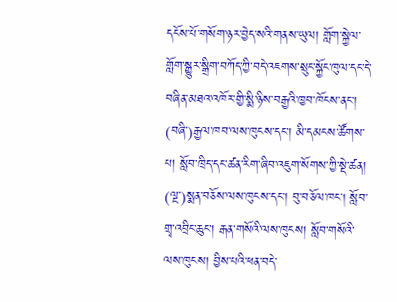དངོས་པོ་གསོག་ཉར་བྱེད་སའི་གནས་ཡུལ། གློག་སྐྱེལ་གློག་སྒྱུར་སྒྲིག་བཀོད་ཀྱི་བདེ་འཇགས་སྲུང་སྐྱོང་ཁུལ་དང་དེ་བཞིན་མཐའ་འཁོར་གྱི་སྨི་ཉིས་བརྒྱའི་ཁྱབ་ཁོངས་ནང་།
(བཞི་)རྒྱལ་ཁབ་ལས་ཁུངས་དང་། མི་དམངས་ཚོགས་པ། སློབ་ཁྲིད་དང་ཚན་རིག་ཞིབ་འཇུག་སོགས་ཀྱི་སྡེ་ཚན།
(ལྔ་)སྨན་བཅོས་ལས་ཁུངས་དང་། བུ་བཅོལ་ཁང། སློབ་གྲྭ་འབྲིང་ཆུང་། རྒན་གསོའི་ལས་ཁུངས། སློབ་གསོའི་ལས་ཁུངས། བྱིས་པའི་ཕན་བདེ་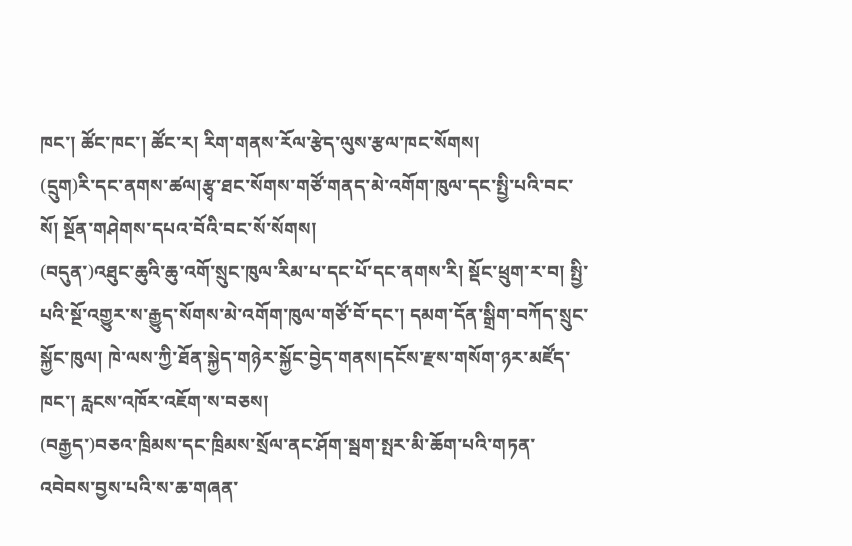ཁང་། ཚོང་ཁང་། ཚོང་ར། རིག་གནས་རོལ་རྩེད་ལུས་རྩལ་ཁང་སོགས།
(དྲུག)རི་དང་ནགས་ཚལ།རྩྭ་ཐང་སོགས་གཙོ་གནད་མེ་འགོག་ཁུལ་དང་སྤྱི་པའི་བང་སོ། སྔོན་གཤེགས་དཔའ་བོའི་བང་སོ་སོགས།
(བདུན་)འཐུང་ཆུའི་ཆུ་འགོ་སྲུང་ཁུལ་རིམ་པ་དང་པོ་དང་ནགས་རི། སྡོང་ཕྲུག་ར་བ། སྤྱི་པའི་སྔོ་འགྱུར་ས་རྒྱུད་སོགས་མེ་འགོག་ཁུལ་གཙོ་བོ་དང་། དམག་དོན་སྒྲིག་བཀོད་སྲུང་སྐྱོང་ཁུལ། ཁེ་ལས་ཀྱི་ཐོན་སྐྱེད་གཉེར་སྐྱོང་བྱེད་གནས།དངོས་རྫས་གསོག་ཉར་མཛོད་ཁང་། རླངས་འཁོར་འཇོག་ས་བཅས།
(བརྒྱད་)བཅའ་ཁྲིམས་དང་ཁྲིམས་སྲོལ་ནང་ཤོག་སྦག་སྤར་མི་ཆོག་པའི་གཏན་འབེབས་བྱས་པའི་ས་ཆ་གཞན་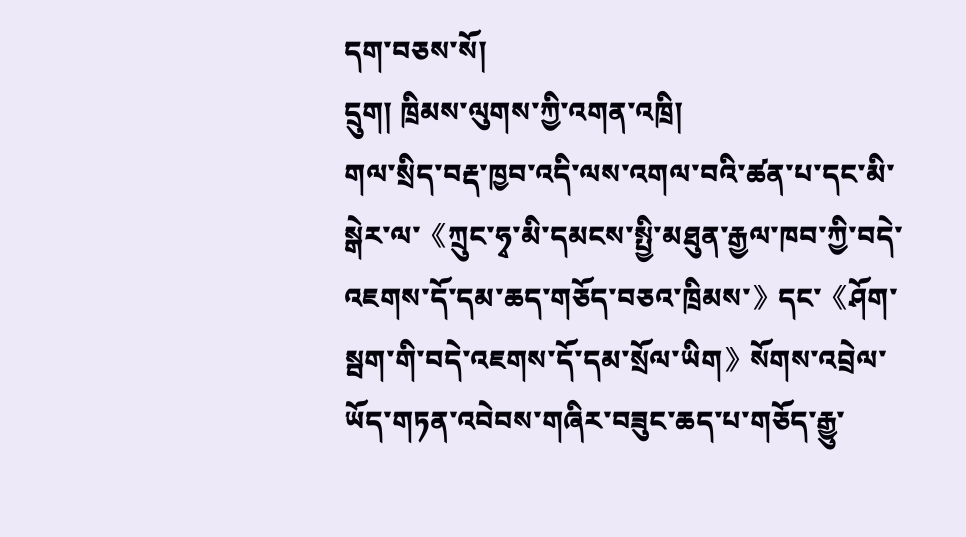དག་བཅས་སོ།
དྲུག། ཁྲིམས་ལུགས་ཀྱི་འགན་འཁྲི།
གལ་སྲིད་བརྡ་ཁྱབ་འདི་ལས་འགལ་བའི་ཚན་པ་དང་མི་སྒེར་ལ་《ཀྲུང་ཧྭ་མི་དམངས་སྤྱི་མཐུན་རྒྱལ་ཁབ་ཀྱི་བདེ་འཇགས་དོ་དམ་ཆད་གཅོད་བཅའ་ཁྲིམས་》དང་《ཤོག་སྦག་གི་བདེ་འཇགས་དོ་དམ་སྲོལ་ཡིག》སོགས་འབྲེལ་ཡོད་གཏན་འབེབས་གཞིར་བཟུང་ཆད་པ་གཅོད་རྒྱུ་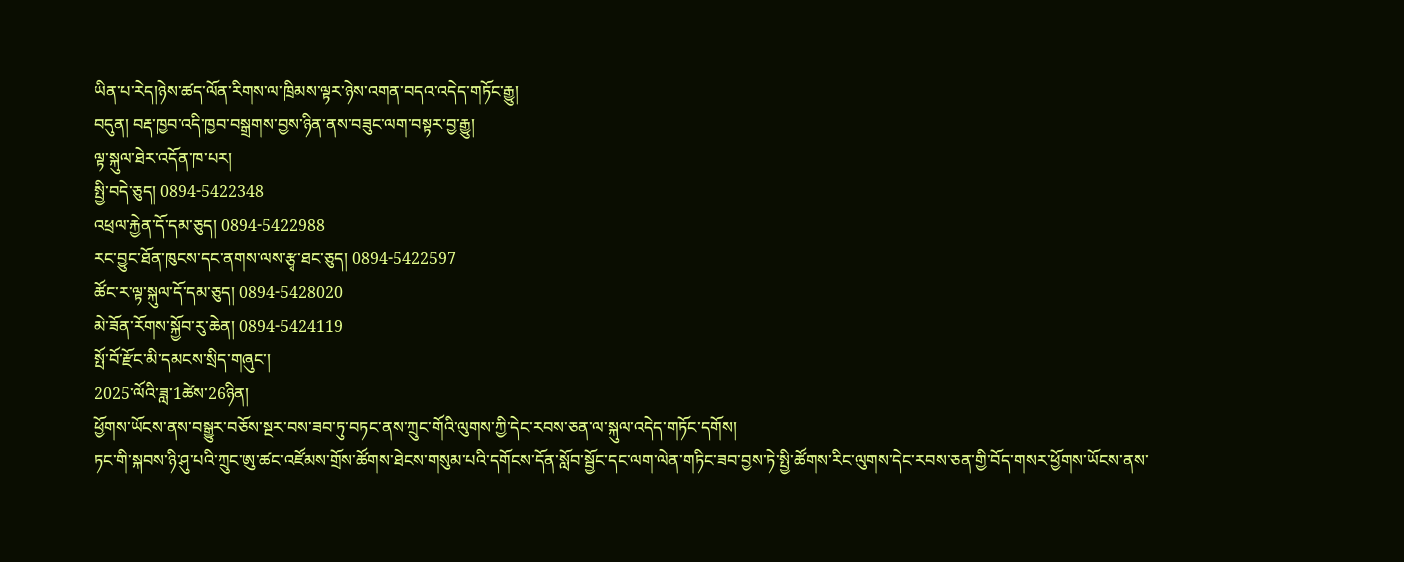ཡིན་པ་རེད།ཉེས་ཚད་ལོན་རིགས་ལ་ཁྲིམས་ལྟར་ཉེས་འགན་བདའ་འདེད་གཏོང་རྒྱུ།
བདུན། བརྡ་ཁྱབ་འདི་ཁྱབ་བསྒྲགས་བྱས་ཉིན་ནས་བཟུང་ལག་བསྟར་བྱ་རྒྱུ།
ལྟ་སྐུལ་ཐེར་འདོན་ཁ་པར།
སྤྱི་བདེ་ཅུད། 0894-5422348
འཕྲལ་རྐྱེན་དོ་དམ་ཅུད། 0894-5422988
རང་བྱུང་ཐོན་ཁུངས་དང་ནགས་ལས་རྩྭ་ཐང་ཅུད། 0894-5422597
ཚོང་ར་ལྟ་སྐུལ་དོ་དམ་ཅུད། 0894-5428020
མེ་ཟོན་རོགས་སྐྱོབ་རུ་ཆེན། 0894-5424119
སྤོ་བོ་རྫོང་མི་དམངས་སྲིད་གཞུང་།
2025་ལོའི་ཟླ་1ཚེས་26ཉིན།
ཕྱོགས་ཡོངས་ནས་བསྒྱུར་བཅོས་སྔར་བས་ཟབ་ཏུ་བཏང་ནས་ཀྲུང་གོའི་ལུགས་ཀྱི་དེང་རབས་ཅན་ལ་སྐུལ་འདེད་གཏོང་དགོས།
ཏང་གི་སྐབས་ཉི་ཤུ་པའི་ཀྲུང་ཨུ་ཚང་འཛོམས་གྲོས་ཚོགས་ཐེངས་གསུམ་པའི་དགོངས་དོན་སློབ་སྦྱོང་དང་ལག་ལེན་གཏིང་ཟབ་བྱས་ཏེ་སྤྱི་ཚོགས་རིང་ལུགས་དེང་རབས་ཅན་གྱི་བོད་གསར་ཕྱོགས་ཡོངས་ནས་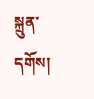སྐྲུན་དགོས།